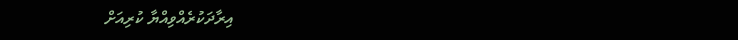އިރާދަކުރެއްވިއްޔާ ކުރިއަށް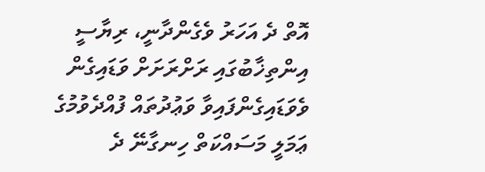އޮތް ދެ އަހަރު ވެގެންދާނީ، ރިޔާސީ އިންތިޚާބުގައި ރަށްރަށަށް ވަޑައިގެން ވެވަޑައިގެންފައިވާ ވަޢުދުތައް ފުއްދެވުމުގެ ޢަމަލީ މަސައްކަތް ހިނގާނޭ ދެ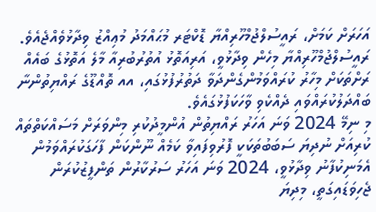އަހަރަށް ކަމަށް، ރައީސުލްޖުމްހޫރިއްޔާ ޑޮކްޓަރ މުޙައްމަދު މުޢިއްޒު ވިދާޅުވެއްޖެއެވެ.
ރައީސުލްޖުމްހޫރިއްޔާ މިހެން ވިދާޅުވީ، އަރިއަތޮޅު އުތުރުބުރިއާ މާލެ އަތޮޅުގެ ބައެއް ރަށްތަކަށް މިހާރު ކުރައްވަމުންގެންދަވާ ދަތުރުފުޅުގައި، އއ ތޮއްޑޫގެ ރައްޔިތުންނާ ބައްދަލުކުރައްވައި ދެއްކެވި ވާހަކަފުޅުގައެވެ.
މި ނިމޭ 2024 ވަނަ އަހަރު ރައްޔިތުން އުންމީދުކުރި މިންވަރަށް މަސައްކަތްތައް ކުރިއަށް ނުދިޔަ ސަބަބުތަކަކީ ފޮރުވިފައިވާ ކަމެއް ނޫންކަން ފާހަގަކުރައްވަމުން އެމަނިކުފާނު ވިދާޅުވީ، 2024 ވަނަ އަހަރު ސަރުކާރުން ތަންފީޒުކުރަން ޖެހިވަޑައިގަތީ، މިދިޔަ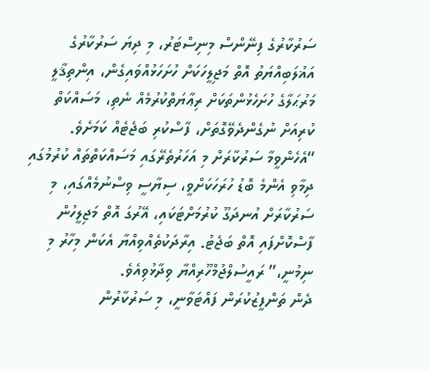ސަރުކާރުގެ ފިނޭންސް މިނިސްޓަރު، މި ދިޔަ ސަރުކާރުގެ އަޣުލަބިއްޔަތު އޮތް މަޖިލީހަކަށް ހުށަހަޅުއްވައިގެން، އިންތިޤާލީ މަރުޙަލާގެ ހުށަހެޅުންތަކަށް ރިޢާޔަތްކުރުމެއް ނެތި، މަސައްކަތް ކުރިއަށް ނުގެންދެވޭގޮތަށް، ފާސްކުރި ބަޖެޓެއް ކަމަށެވެ.
“އެހެންވީމާ ސަރުކާރަށް މި އަހަރުތެރޭގައި މަސައްކަތްތައް ކުރުމުގައި ދިމާވި އެންމެ ބޮޑު ހުރަހަކަށްވީ، ސިޔާސީ ވިސްނުމެއްގައި، މި ސަރުކާރަށް އުނދަގޫ ކުރުމަށްޓަކައި، އޭރުގަ އޮތް މަޖިލީހުން ފާސްކޮށްފައި އޮތް ބަޖެޓު. އިރާދަކުތެއްވިއްޔާ އެކަން މިހާރު މި ނިމުނީ،” ރައީސުލްޖުމްހޫރިއްޔާ ވިދާޅުވިއެވެ.
ދެން ތަންފީޒުކުރަން ފައްޓަވާނީ، މި ސަރުކާރުން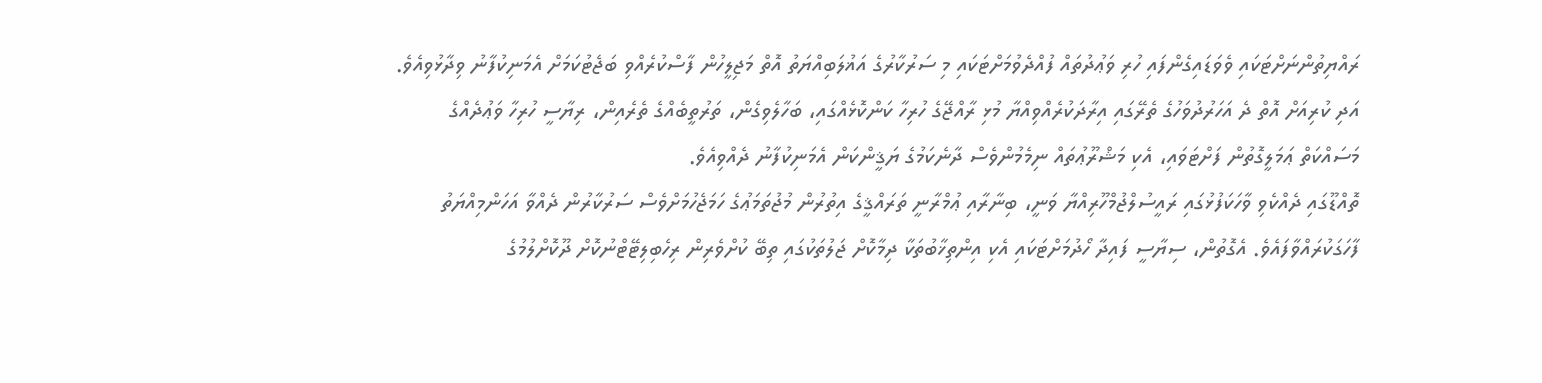ރައްޔިތުންނަށްޓަކައި ވެވަޑައިގެންފައި ހުރި ވަޢުދުތައް ފުއްދެވުމަށްޓަކައި މި ސަރުކާރުގެ އަޣުލަބިއްޔަތު އޮތް މަޖިލީހުން ފާސްކުރެއްވި ބަޖެޓުކަމަށް އެމަނިކުފާނު ވިދާޅުވިއެވެ. އަދި ކުރިއަށް އޮތް ދެ އަހަރުދުވަހުގެ ތެރޭގައި އިރާދަކުރެއްވިއްޔާ މުޅި ރާއްޖޭގެ ހުރިހާ ކަންކޮޅެއްގައި، ބަހާލެވިގެން، ތަރުތީބެއްގެ ތެރެއިން، ރިޔާސީ ހުރިހާ ވަޢުދެއްގެ މަސައްކަތް ޢަމަލީގޮތުން ފަށްޓަވައި، އެކި މަޝްރޫޢުތައް ނިމެމުންވެސް ދާނެކަމުގެ ޔަޤީންކަން އެމަނިކުފާނު ދެއްވިއެވެ.
ތޮއްޑޫގައި ދެއްކެވި ވާހަކަފުޅުގައި ރައީސުލްޖުމްހޫރިއްޔާ ވަނީ، ބިނާރާއި ޢުމްރާނީ ތަރައްޤީގެ އިތުރުން މުޖުތަމަޢުގެ ހަމަޖެހުމަށްވެސް ސަރުކާރުން ދެއްވާ އަހަންމިއްޔަތު ފާހަގަކުރައްވާފައެވެ. އެގޮތުން، ސިޔާސީ ފައިދާ ހޯދުމަށްޓަކައި އެކި އިންތިޚާބުތަކާ ދިމާކޮށް ޖަލުތަކުގައި ތިބޭ ކުށްވެރިން ރިހެބިލިޓޭޓްނުކޮށް ދޫކޮށްލުމުގެ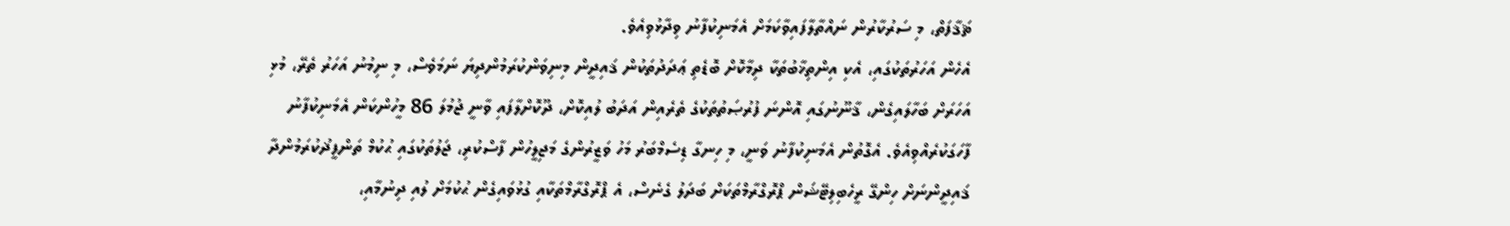ޘަޤާފަތް، މި ސަރުކާރުން ނައްތާލާފައިވާކަމަށް އެމަނިކުފާނު ވިދާޅުވިއެވެ.
އެހެން އަހަރުތަކުގައި، އެކި އިންތިޚާބުތަކާ ދިމާކޮށް ބޮޑެތި ޢަދަދުތަކުން ޤައިދީން މިނިވަންކުރަމުންދިޔަ ނަމަވެސް، މި ނިމުނު އަހަރު ތެރޭ، މުޅި އަހަރަށް ބަހާލައިގެން، ޤާނޫނުގައި އޮންނަ ފުރުޞަތުތަކުގެ ތެރެއިން އަދަބު ލުއިކޮށް، ދޫކޮށްލާފައި ވާނީ ޖުމުލަ 86 މީހުންކަން އެމަނިކުފާނު ފާހަގަކުރެއްވިއެވެ. އެގޮތުން އެމަނިކުފާނު ވަނީ، މި ހިނގާ ޑިސެމްބަރު މަހު ވަޒީރުންގެ މަޖިލީހުން ފާސްކުރި، ޖަލުތަކުގައި ޙުކުމް ތަންފީޛުކުރަމުންދާ ޤައިދީންނަށް ހިންގޭ ރީހެބިލިޓޭޝަން ޕްރޮގްރާމްތަކަށް ބަދަލު ގެނެސް، އެ ޕްރޮގްރާމްތަކާއި ގުޅުވައިގެން ޙުކުމަށް ލުއި ދިނުމާއި،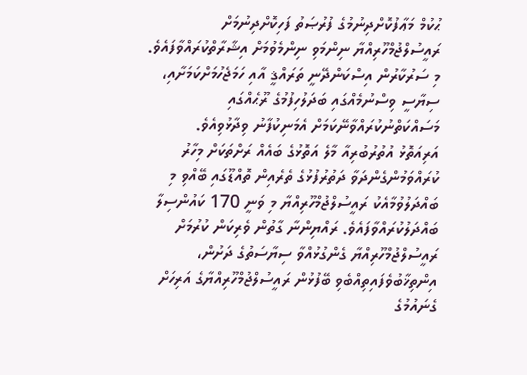ޙުކުމް މަޢާފުކޮށްދިނުމުގެ ފުރުޞަތު ފަހިކޮށްދިނުމަށް ރައީސުލްޖުމްހޫރިއްޔާ ނިންމަވި ނިންމެވުމަށް އިޝާރާތްކުރައްވާފައެވެ. މި ސަރުކާރުން އިސްކަންދޭނީ ތަރައްޤީ އާއި ހަމަޖެހުމަށްކަމަށާއި، ސިޔާސީ ވިސްނުމެއްގައި ބަދަލުހިފުމުގެ ރޫޙެއްގައި މަސައްކަތްނުކުރައްވާނޭކަމަށް އެމަނިކުފާނު ވިދާޅުވިއެވެ.
އަރިއަތޮޅު އުތުރުބުރިއާ މާލެ އަތޮޅުގެ ބައެއް ރަށްތަކަށް މިހާރު ކުރައްވަމުންގެންދަވާ ދަތުރުފުޅުގެ ތެރެއިން ތޮއްޑޫގައި ބޭއްވި މި ބައްދަލުވުމާއެކު ރައީސުލްޖުމްހޫރިއްޔާ މި ވަނީ 170 ކައުންސިލާ ބައްދަލުކުރައްވާފައެވެ. ރައްޔިންނާ ގާތުން ވެރިކަން ކުރުމަށް ރައީސުލްޖުމްހޫރިއްޔާ ގެންގުޅުއްވާ ސިޔާސަތުގެ ދަށުން، އިންތިޚާބުވެފައިތިއްބެވި ބޭފުޅުން ރައީސުލްޖުމްހޫރިއްޔާގެ އަރިހަށް ގެނައުމުގެ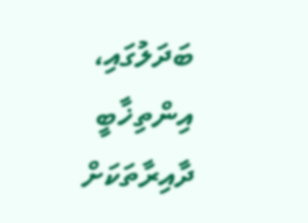ބަދަލުގައި، އިންތިޚާބީ ދާއިރާތަކަށް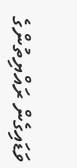ވަޑައިގެން ރައްޔިތުންގެ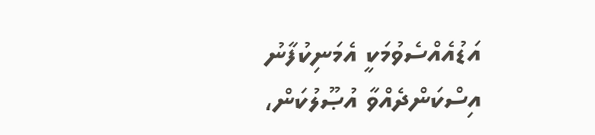އަޑުއެއްސެވުމަކީ އެމަނިކުފާނު އިސްކަންދެއްވާ އުޞޫލުކަން،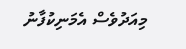މިއަދުވެސް އެމަނިކުފާނު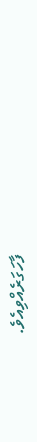ފާހަގަރެއްވިއެވެ.